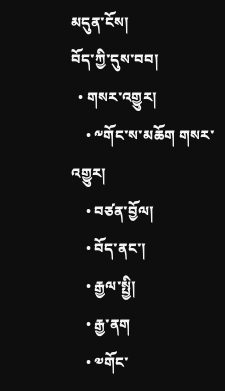མདུན་ངོས།
བོད་ཀྱི་དུས་བབ།
  • གསར་འགྱུར།
    • ༸གོང་ས་མཆོག གསར་འགྱུར།
    • བཙན་བྱོལ།
    • བོད་ནང་།
    • རྒྱལ་སྤྱི།
    • རྒྱ་ནག
    • ༧གོང་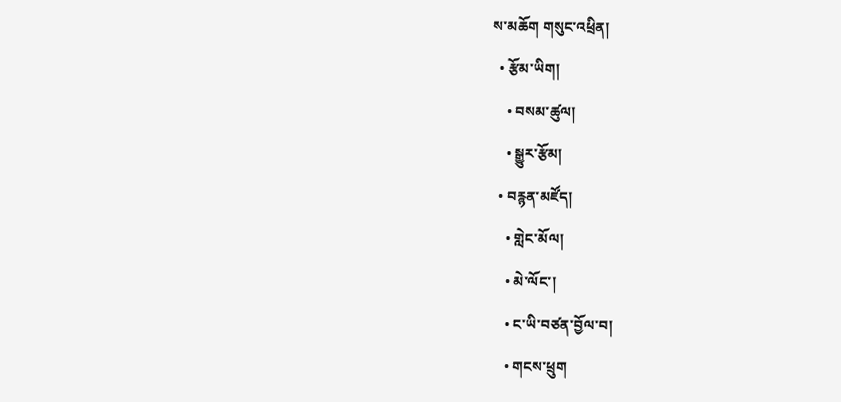ས་མཆོག གསུང་འཕྲིན།
  • རྩོམ་ཡིག།
    • བསམ་ཚུལ།
    • སྒྱུར་རྩོམ།
  • བརྙན་མཛོད།
    • གླེང་མོལ།
    • མེ་ལོང་།
    • ང་ཡི་བཙན་བྱོལ་བ།
    • གངས་ཕྲུག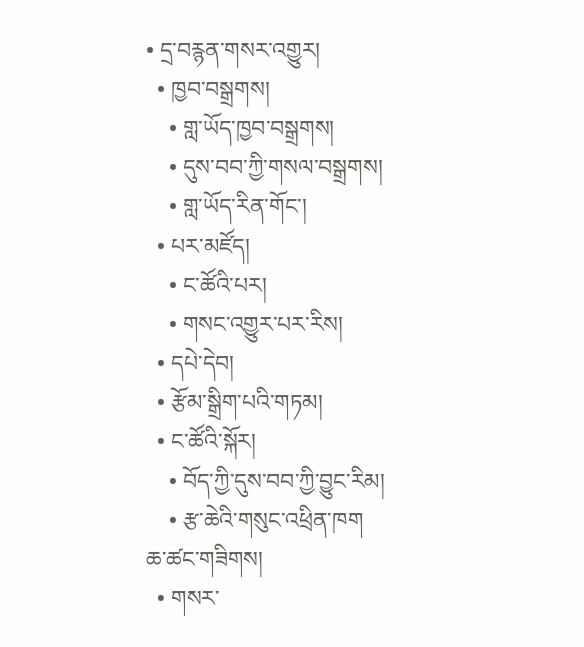• དྲ་བརྙན་གསར་འགྱུར།
  • ཁྱབ་བསྒྲགས།
    • གླ་ཡོད་ཁྱབ་བསྒྲགས།
    • དུས་བབ་ཀྱི་གསལ་བསྒྲགས།
    • གླ་ཡོད་རིན་གོང་།
  • པར་མཛོད།
    • ང་ཚོའི་པར།
    • གསང་འགྱུར་པར་རིས།
  • དཔེ་དེབ།
  • རྩོམ་སྒྲིག་པའི་གཏམ།
  • ང་ཚོའི་སྐོར།
    • བོད་ཀྱི་དུས་བབ་ཀྱི་བྱུང་རིམ།
    • རྩ་ཆེའི་གསུང་འཕྲིན་ཁག
ཆ་ཚང་གཟིགས།
  • གསར་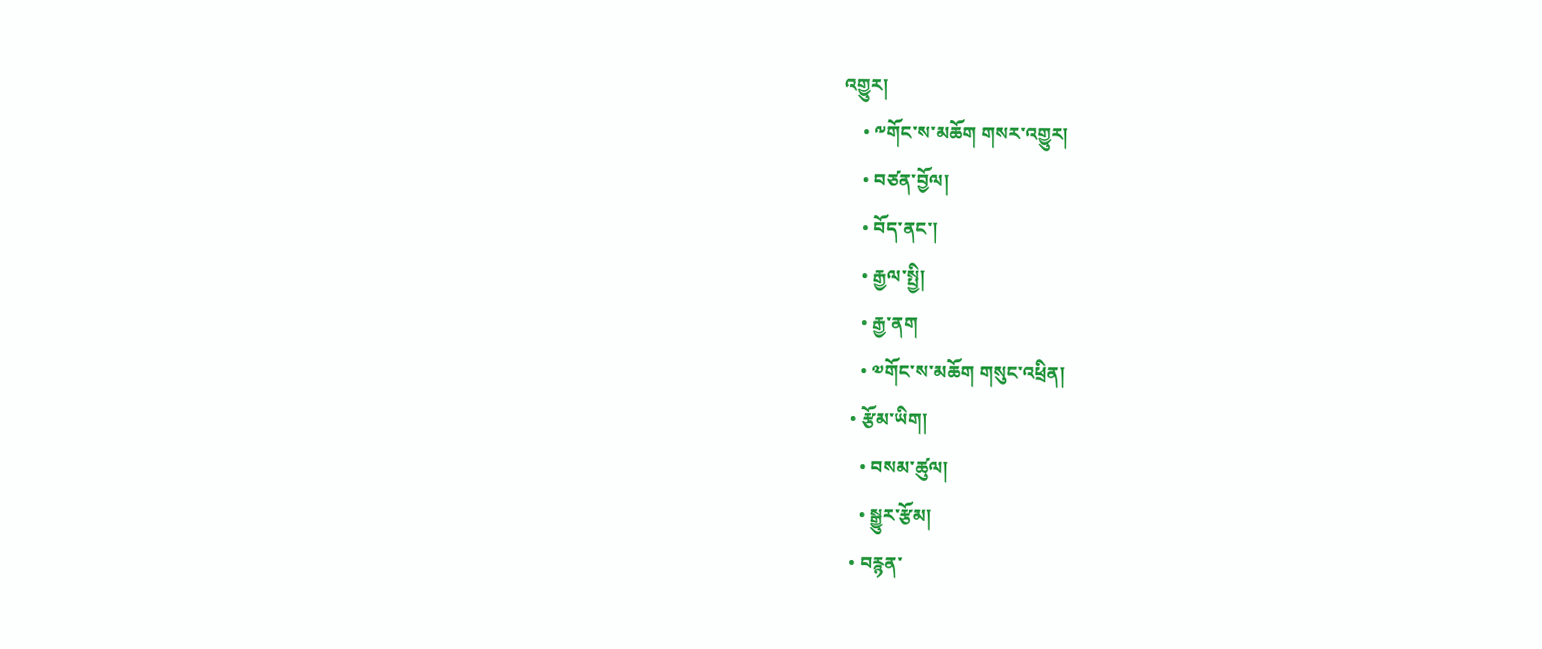འགྱུར།
    • ༸གོང་ས་མཆོག གསར་འགྱུར།
    • བཙན་བྱོལ།
    • བོད་ནང་།
    • རྒྱལ་སྤྱི།
    • རྒྱ་ནག
    • ༧གོང་ས་མཆོག གསུང་འཕྲིན།
  • རྩོམ་ཡིག།
    • བསམ་ཚུལ།
    • སྒྱུར་རྩོམ།
  • བརྙན་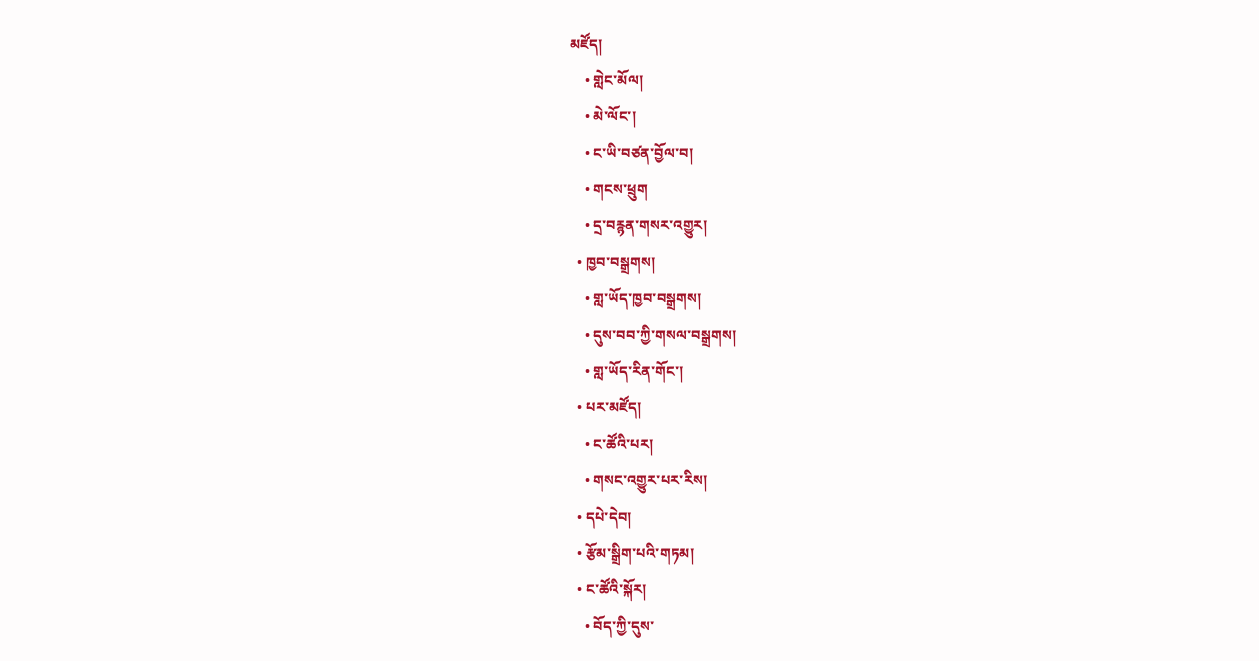མཛོད།
    • གླེང་མོལ།
    • མེ་ལོང་།
    • ང་ཡི་བཙན་བྱོལ་བ།
    • གངས་ཕྲུག
    • དྲ་བརྙན་གསར་འགྱུར།
  • ཁྱབ་བསྒྲགས།
    • གླ་ཡོད་ཁྱབ་བསྒྲགས།
    • དུས་བབ་ཀྱི་གསལ་བསྒྲགས།
    • གླ་ཡོད་རིན་གོང་།
  • པར་མཛོད།
    • ང་ཚོའི་པར།
    • གསང་འགྱུར་པར་རིས།
  • དཔེ་དེབ།
  • རྩོམ་སྒྲིག་པའི་གཏམ།
  • ང་ཚོའི་སྐོར།
    • བོད་ཀྱི་དུས་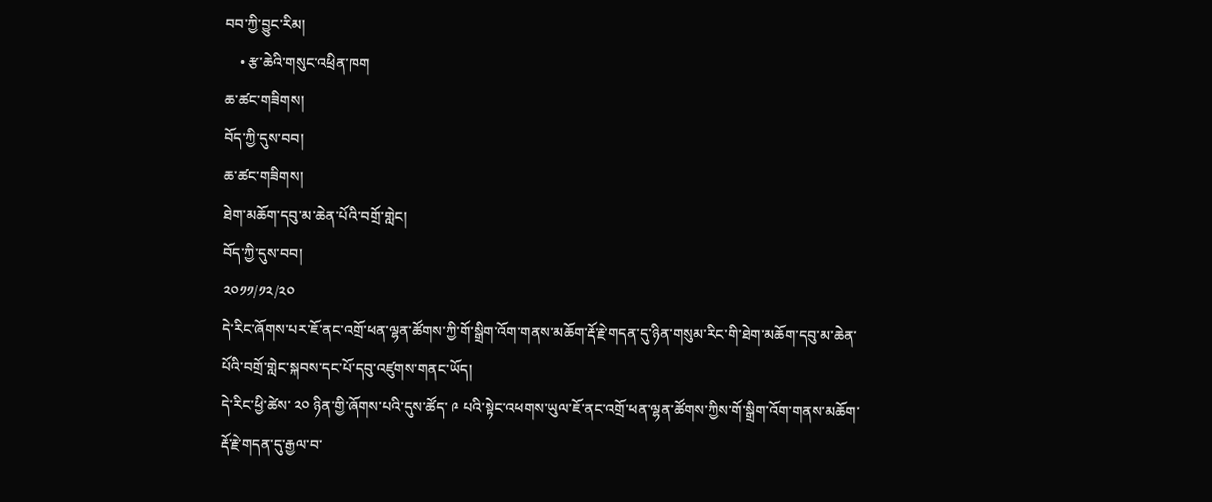བབ་ཀྱི་བྱུང་རིམ།
    • རྩ་ཆེའི་གསུང་འཕྲིན་ཁག
ཆ་ཚང་གཟིགས།
བོད་ཀྱི་དུས་བབ།
ཆ་ཚང་གཟིགས།
ཐེག་མཆོག་དབུ་མ་ཆེན་པོའི་བགྲོ་གླེང།
བོད་ཀྱི་དུས་བབ།
༢༠༡༡/༡༢/༢༠
དེ་རིང་ཞོགས་པར་ཇོ་ནང་འགྲོ་ཕན་ལྷན་ཚོགས་ཀྱི་གོ་སྒྲིག་འོག་གནས་མཆོག་རྡོ་རྗེ་གདན་དུ་ཉིན་གསུམ་རིང་གི་ཐེག་མཆོག་དབུ་མ་ཆེན་པོའི་བགྲོ་གླེང་སྐབས་དང་པོ་དབུ་འཛུགས་གནང་ཡོད།
དེ་རིང་ཕྱི་ཚེས་ ༢༠ ཉིན་གྱི་ཞོགས་པའི་དུས་ཚོད་ ༩ པའི་སྟེང་འཕགས་ཡུལ་ཇོ་ནང་འགྲོ་ཕན་ལྷན་ཚོགས་ཀྱིས་གོ་སྒྲིག་འོག་གནས་མཆོག་རྡོ་རྗེ་གདན་དུ་རྒྱལ་བ་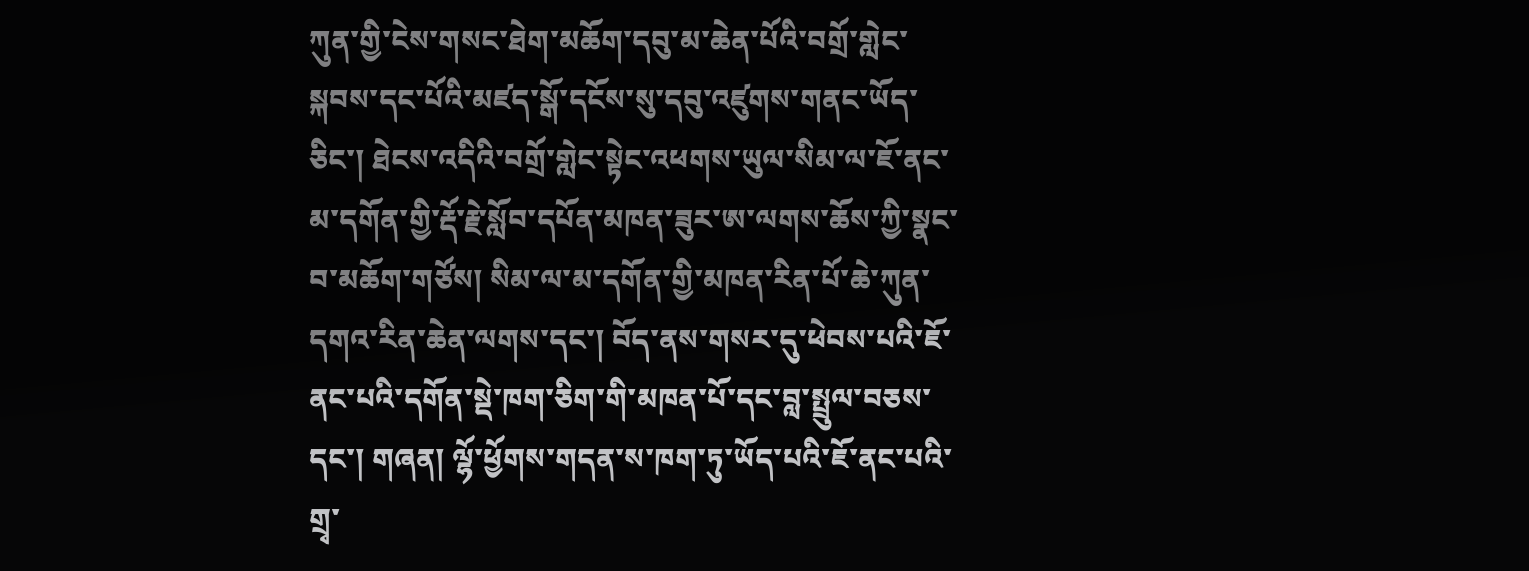ཀུན་གྱི་ངེས་གསང་ཐེག་མཆོག་དབུ་མ་ཆེན་པོའི་བགྲོ་གླེང་སྐབས་དང་པོའི་མཛད་སྒོ་དངོས་སུ་དབུ་འཛུགས་གནང་ཡོད་ཅིང་། ཐེངས་འདིའི་བགྲོ་གླེང་སྟེང་འཕགས་ཡུལ་སིམ་ལ་ཇོ་ནང་མ་དགོན་གྱི་རྡོ་རྗེ་སློབ་དཔོན་མཁན་ཟུར་ཨ་ལགས་ཆོས་ཀྱི་སྣང་བ་མཆོག་གཙོས། སིམ་ལ་མ་དགོན་གྱི་མཁན་རིན་པོ་ཆེ་ཀུན་དགའ་རིན་ཆེན་ལགས་དང་། བོད་ནས་གསར་དུ་ཕེབས་པའི་ཇོ་ནང་པའི་དགོན་སྡེ་ཁག་ཅིག་གི་མཁན་པོ་དང་བླ་སྤྲུལ་བཅས་དང་། གཞན། ལྷོ་ཕྱོགས་གདན་ས་ཁག་ཏུ་ཡོད་པའི་ཇོ་ནང་པའི་གྲྭ་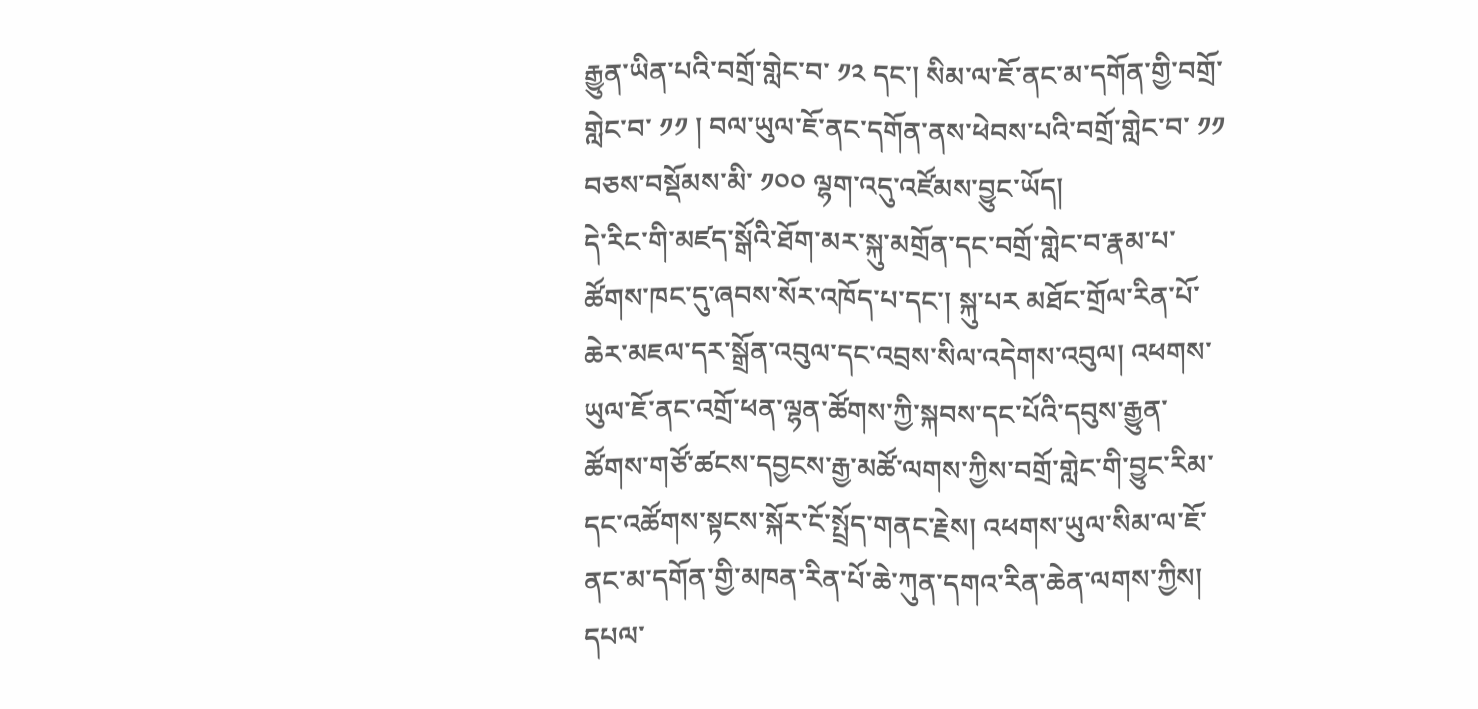རྒྱུན་ཡིན་པའི་བགྲོ་གླེང་བ་ ༡༢ དང་། སིམ་ལ་ཇོ་ནང་མ་དགོན་གྱི་བགྲོ་གླེང་བ་ ༡༡ ། བལ་ཡུལ་ཇོ་ནང་དགོན་ནས་ཕེབས་པའི་བགྲོ་གླེང་བ་ ༡༡ བཅས་བསྡོམས་མི་ ༡༠༠ ལྷག་འདུ་འཛོམས་བྱུང་ཡོད།
དེ་རིང་གི་མཛད་སྒོའི་ཐོག་མར་སྐུ་མགྲོན་དང་བགྲོ་གླེང་བ་རྣམ་པ་ཚོགས་ཁང་དུ་ཞབས་སོར་འཁོད་པ་དང་། སྐུ་པར མཐོང་གྲོལ་རིན་པོ་ཆེར་མཇལ་དར་སྒྲོན་འབུལ་དང་འབྲས་སིལ་འདེགས་འབུལ། འཕགས་ཡུལ་ཇོ་ནང་འགྲོ་ཕན་ལྷན་ཚོགས་ཀྱི་སྐབས་དང་པོའི་དབུས་རྒྱུན་ཚོགས་གཙོ་ཚངས་དབྱངས་རྒྱ་མཚོ་ལགས་ཀྱིས་བགྲོ་གླེང་གི་བྱུང་རིམ་དང་འཚོགས་སྟངས་སྐོར་ངོ་སྤྲོད་གནང་རྗེས། འཕགས་ཡུལ་སིམ་ལ་ཇོ་ནང་མ་དགོན་གྱི་མཁན་རིན་པོ་ཆེ་ཀུན་དགའ་རིན་ཆེན་ལགས་ཀྱིས། དཔལ་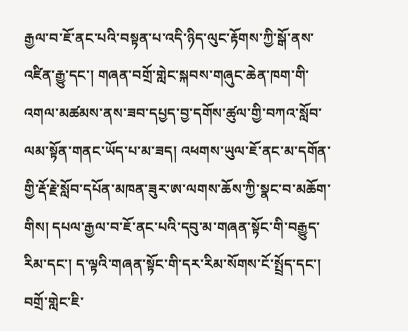རྒྱལ་བ་ཇོ་ནང་པའི་བསྟན་པ་འདི་ཉིད་ལུང་རྟོགས་ཀྱི་སྒོ་ནས་འཛིན་རྒྱུ་དང་། གཞན་བགྲོ་གླེང་སྐབས་གཞུང་ཆེན་ཁག་གི་འགལ་མཚམས་ནས་ཟབ་དཔྱད་བྱ་དགོས་ཚུལ་གྱི་བཀའ་སློབ་ལམ་སྟོན་གནང་ཡོད་པ་མ་ཟད། འཕགས་ཡུལ་ཇོ་ནང་མ་དགོན་གྱི་རྡོ་རྗེ་སློབ་དཔོན་མཁན་ཟུར་ཨ་ལགས་ཆོས་ཀྱི་སྣང་བ་མཆོག་གིས། དཔལ་རྒྱལ་བ་ཇོ་ནང་པའི་དབུ་མ་གཞན་སྟོང་གི་བརྒྱུད་རིམ་དང་། ད་ལྟའི་གཞན་སྟོང་གི་དར་རིམ་སོགས་ངོ་སྤྲོད་དང་། བགྲོ་གླེང་ཇི་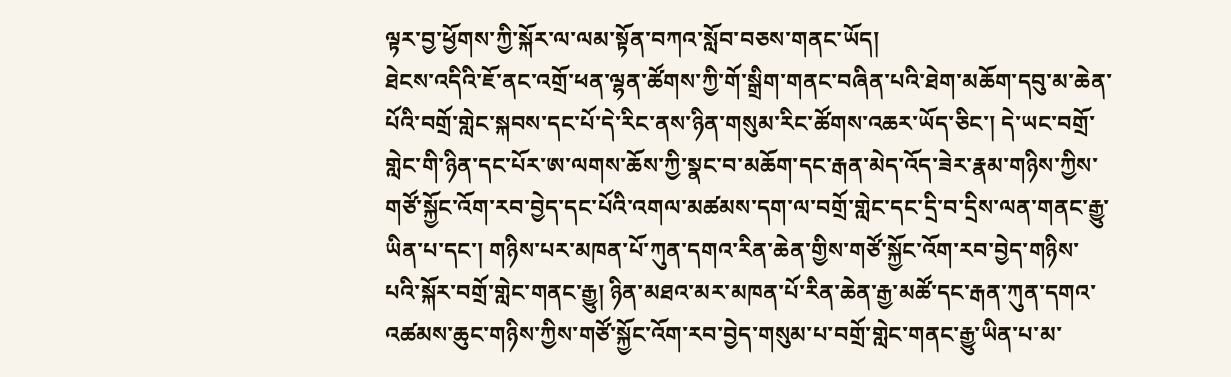ལྟར་བྱ་ཕྱོགས་ཀྱི་སྐོར་ལ་ལམ་སྟོན་བཀའ་སློབ་བཅས་གནང་ཡོད།
ཐེངས་འདིའི་ཇོ་ནང་འགྲོ་ཕན་ལྷན་ཚོགས་ཀྱི་གོ་སྒྲིག་གནང་བཞིན་པའི་ཐེག་མཆོག་དབུ་མ་ཆེན་པོའི་བགྲོ་གླེང་སྐབས་དང་པོ་དེ་རིང་ནས་ཉིན་གསུམ་རིང་ཚོགས་འཆར་ཡོད་ཅིང་། དེ་ཡང་བགྲོ་གླེང་གི་ཉིན་དང་པོར་ཨ་ལགས་ཆོས་ཀྱི་སྣང་བ་མཆོག་དང་རྒན་མེད་འོད་ཟེར་རྣམ་གཉིས་ཀྱིས་གཙོ་སྐྱོང་འོག་རབ་བྱེད་དང་པོའི་འགལ་མཚམས་དག་ལ་བགྲོ་གླེང་དང་དྲི་བ་དྲིས་ལན་གནང་རྒྱུ་ཡིན་པ་དང་། གཉིས་པར་མཁན་པོ་ཀུན་དགའ་རིན་ཆེན་གྱིས་གཙོ་སྐྱོང་འོག་རབ་བྱེད་གཉིས་པའི་སྐོར་བགྲོ་གླེང་གནང་རྒྱུ། ཉིན་མཐའ་མར་མཁན་པོ་རིན་ཆེན་རྒྱ་མཚོ་དང་རྒན་ཀུན་དགའ་འཚམས་ཆུང་གཉིས་ཀྱིས་གཙོ་སྐྱོང་འོག་རབ་བྱེད་གསུམ་པ་བགྲོ་གླེང་གནང་རྒྱུ་ཡིན་པ་མ་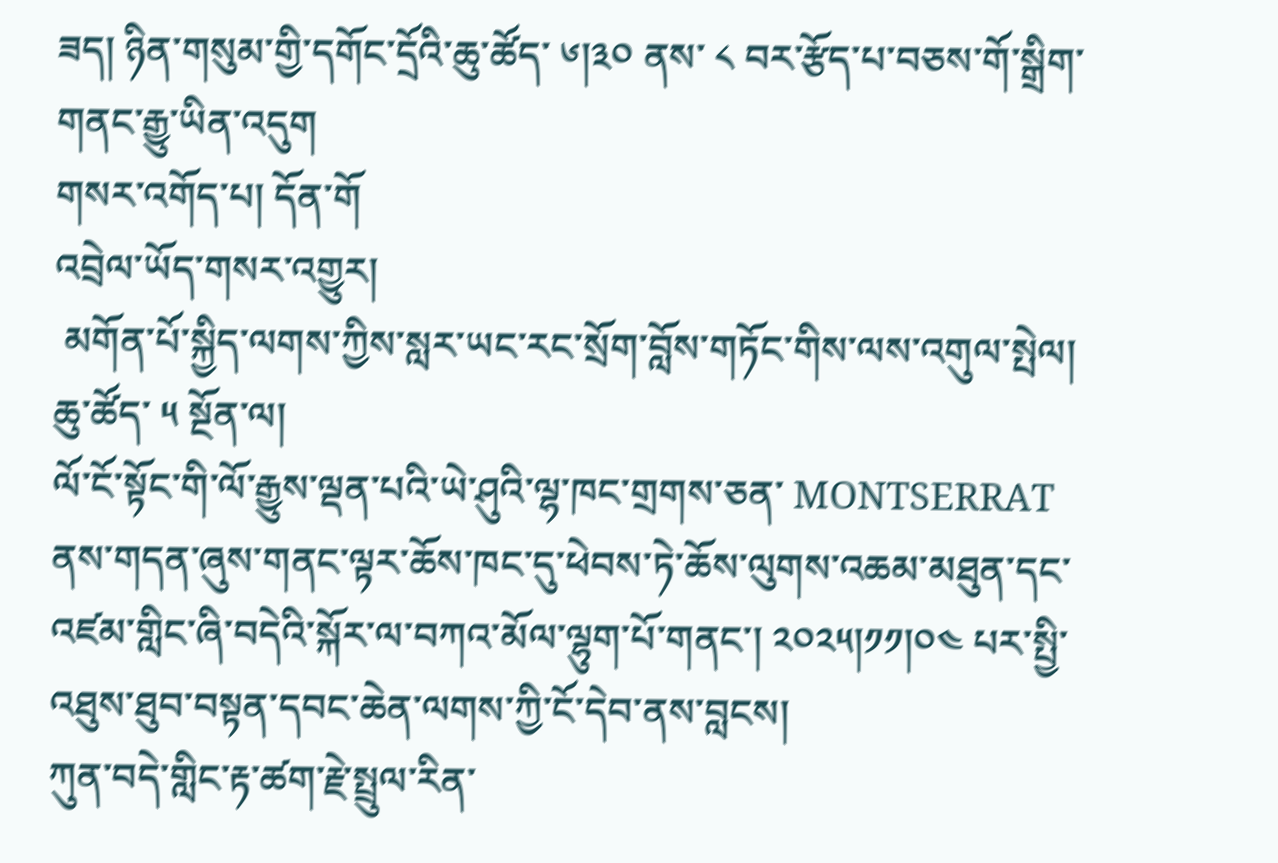ཟད། ཉིན་གསུམ་གྱི་དགོང་དྲོའི་ཆུ་ཚོད་ ༦།༣༠ ནས་ ༨ བར་རྩོད་པ་བཅས་གོ་སྒྲིག་གནང་རྒྱུ་ཡིན་འདུག
གསར་འགོད་པ། དོན་གོ
འབྲེལ་ཡོད་གསར་འགྱུར།
 མགོན་པོ་སྐྱིད་ལགས་ཀྱིས་སླར་ཡང་རང་སྲོག་བློས་གཏོང་གིས་ལས་འགུལ་སྤེལ།
ཆུ་ཚོད་ ༥ སྔོན་ལ།
ལོ་ངོ་སྟོང་གི་ལོ་རྒྱུས་ལྡན་པའི་ཡེ་ཤུའི་ལྷ་ཁང་གྲགས་ཅན་ MONTSERRAT ནས་གདན་ཞུས་གནང་ལྟར་ཆོས་ཁང་དུ་ཕེབས་ཏེ་ཆོས་ལུགས་འཆམ་མཐུན་དང་འཛམ་གླིང་ཞི་བདེའི་སྐོར་ལ་བཀའ་མོལ་ལྷུག་པོ་གནང་། ༢༠༢༥།༡༡།༠༤ པར་སྤྱི་འཐུས་ཐུབ་བསྟན་དབང་ཆེན་ལགས་ཀྱི་ངོ་དེབ་ནས་བླངས།
ཀུན་བདེ་གླིང་རྟ་ཚག་རྗེ་སྤྲུལ་རིན་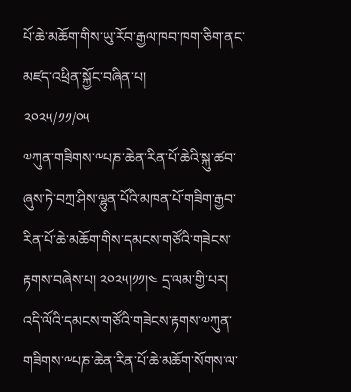པོ་ཆེ་མཆོག་གིས་ཡུ་རོབ་རྒྱལ་ཁབ་ཁག་ཅིག་ནང་མཛད་འཕྲིན་སྐྱོང་བཞིན་པ།
༢༠༢༥/༡༡/༠༥
༧ཀུན་གཟིགས་༸པཎ་ཆེན་རིན་པོ་ཆེའི་སྐུ་ཚབ་ཞུས་ཏེ་བཀྲ་ཤིས་ལྷུན་པོའི་མཁན་པོ་གཟིག་རྒྱབ་རིན་པོ་ཆེ་མཆོག་གིས་དམངས་གཙོའི་གཟེངས་རྟགས་བཞེས་པ། ༢༠༢༥།༡༡།༤ དྲ་ལམ་གྱི་པར།
འདི་ལོའི་དམངས་གཙོའི་གཟེངས་རྟགས་༧ཀུན་གཟིགས་༸པཎ་ཆེན་རིན་པོ་ཆེ་མཆོག་སོགས་ལ་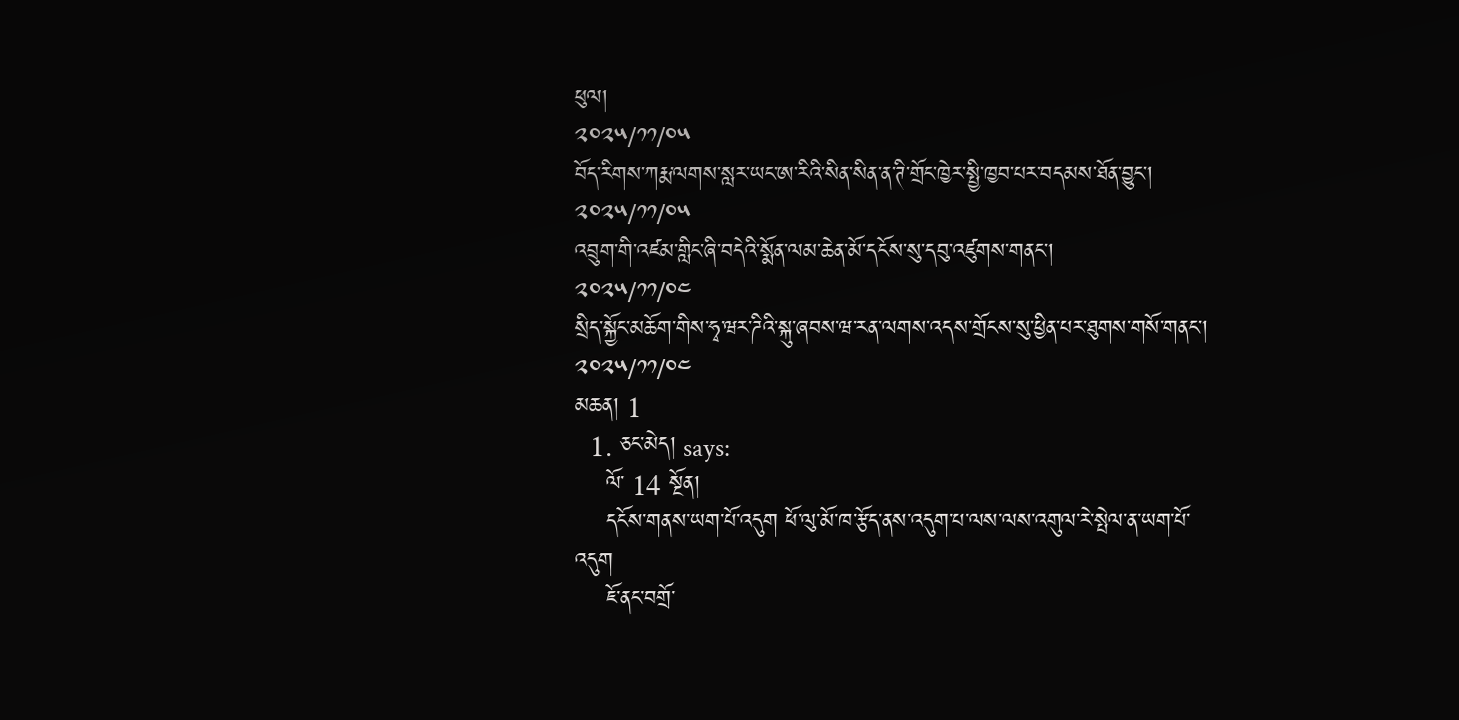ཕུལ།
༢༠༢༥/༡༡/༠༥
བོད་རིགས་ཀརྨ་ལགས་སླར་ཡང་ཨ་རིའི་སིན་སིན་ན་ཊི་གྲོང་ཁྱེར་སྤྱི་ཁྱབ་པར་བདམས་ཐོན་བྱུང་།
༢༠༢༥/༡༡/༠༥
འབྲུག་གི་འཛམ་གླིང་ཞི་བདེའི་སྨོན་ལམ་ཆེན་མོ་དངོས་སུ་དབུ་འཛུགས་གནང་།
༢༠༢༥/༡༡/༠༤
སྲིད་སྐྱོང་མཆོག་གིས་ཧྭ་ཝར་ཌིའི་སྐུ་ཞབས་ཝ་རན་ལགས་འདས་གྲོངས་སུ་ཕྱིན་པར་ཐུགས་གསོ་གནང་།
༢༠༢༥/༡༡/༠༤
མཆན། 1
  1. ཅང་མེད། says:
    ལོ་ 14 སྔོན།
    དངོས་གནས་ཡག་པོ་འདུག ཕོ་ལུ་མོ་ཁ་རྩོད་ནས་འདུག་པ་ལས་ལས་འགུལ་རེ་སྤེལ་ན་ཡག་པོ་འདུག
    ཇོ་ནང་བགྲོ་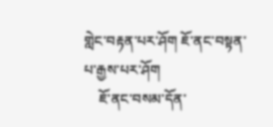གླེང་བརྟན་པར་ཤོག ཇོ་ནང་བསྟན་པ་རྒྱས་པར་ཤོག
    ཇོ་ནང་བསམ་དོན་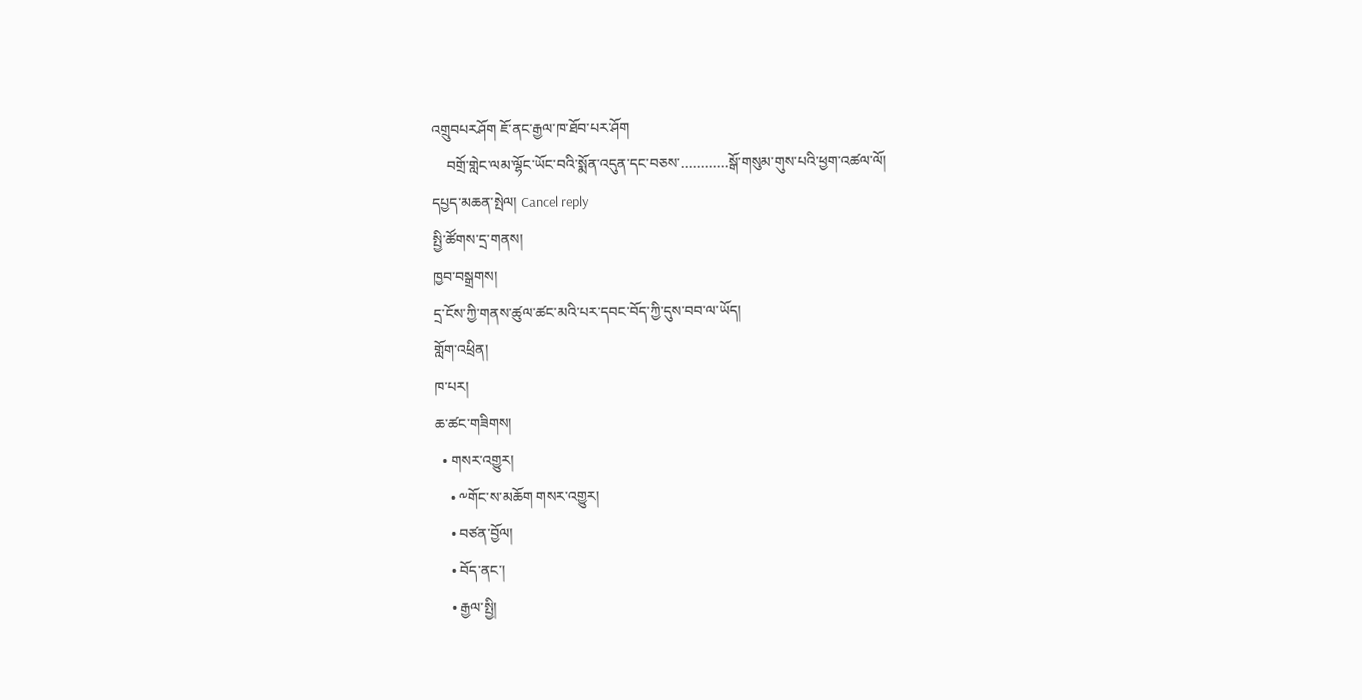འགྲུབཔརཤོག ཇོ་ནང་རྒྱལ་ཁ་ཐོབ་པར་ཤོག
    བགྲོ་གླེང་ལམ་ལྷོང་ཡོང་བའི་སྨོན་འདུན་དང་བཅས་…………སྒོ་གསུམ་གུས་པའི་ཕྱག་འཚལ་ལོ།
དཔྱད་མཆན་སྤེལ། Cancel reply
སྤྱི་ཚོགས་དྲ་གནས།
ཁྱབ་བསྒྲགས།
དྲ་ངོས་ཀྱི་གནས་ཚུལ་ཚང་མའི་པར་དབང་བོད་ཀྱི་དུས་བབ་ལ་ཡོད།
གློག་འཕྲིན།
ཁ་པར།
ཆ་ཚང་གཟིགས།
  • གསར་འགྱུར།
    • ༸གོང་ས་མཆོག གསར་འགྱུར།
    • བཙན་བྱོལ།
    • བོད་ནང་།
    • རྒྱལ་སྤྱི།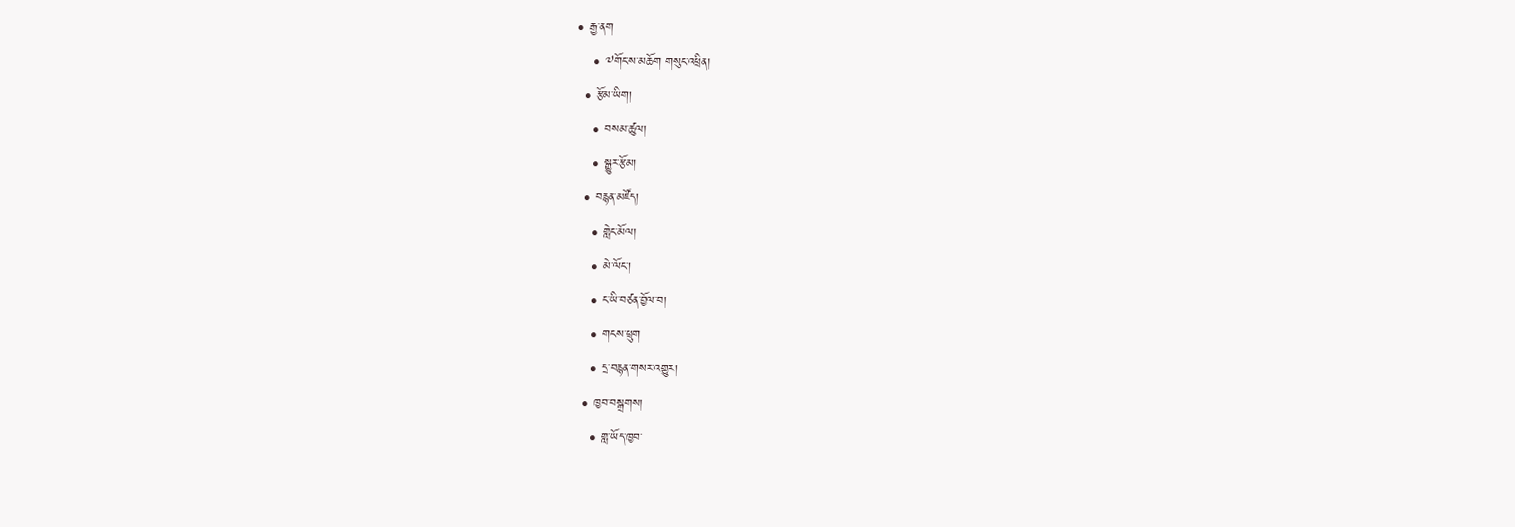• རྒྱ་ནག
    • ༧གོང་ས་མཆོག གསུང་འཕྲིན།
  • རྩོམ་ཡིག།
    • བསམ་ཚུལ།
    • སྒྱུར་རྩོམ།
  • བརྙན་མཛོད།
    • གླེང་མོལ།
    • མེ་ལོང་།
    • ང་ཡི་བཙན་བྱོལ་བ།
    • གངས་ཕྲུག
    • དྲ་བརྙན་གསར་འགྱུར།
  • ཁྱབ་བསྒྲགས།
    • གླ་ཡོད་ཁྱབ་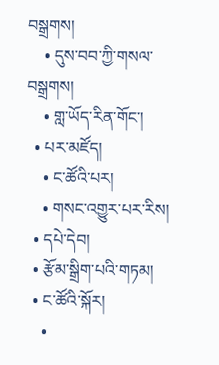བསྒྲགས།
    • དུས་བབ་ཀྱི་གསལ་བསྒྲགས།
    • གླ་ཡོད་རིན་གོང་།
  • པར་མཛོད།
    • ང་ཚོའི་པར།
    • གསང་འགྱུར་པར་རིས།
  • དཔེ་དེབ།
  • རྩོམ་སྒྲིག་པའི་གཏམ།
  • ང་ཚོའི་སྐོར།
    •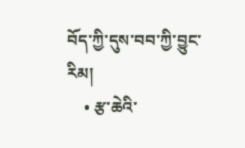བོད་ཀྱི་དུས་བབ་ཀྱི་བྱུང་རིམ།
    • རྩ་ཆེའི་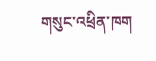གསུང་འཕྲིན་ཁག